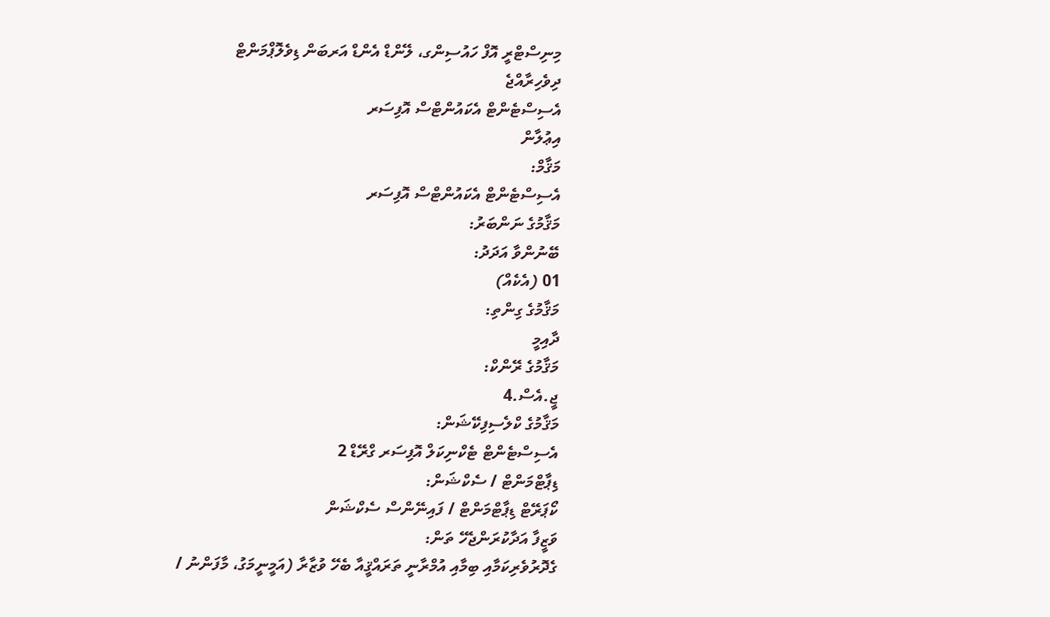މިނިސްޓްރީ އޮފް ހައުސިންގ، ލޭންޑް އެންޑް އަރބަން ޑިވެލޮޕްމަންޓް
ދިވެހިރާއްޖެ
އެސިސްޓެންޓް އެކައުންޓްސް އޮފިސަރ
އިޢުލާން
މަޤާމް:
އެސިސްޓެންޓް އެކައުންޓްސް އޮފިސަރ
މަޤާމުގެ ނަންބަރު:
ބޭނުންވާ އަދަދު:
01 (އެކެއް)
މަޤާމުގެ ގިންތި:
ދާއިމީ
މަޤާމުގެ ރޭންކް:
ޖީ.އެސް.4
މަޤާމުގެ ކްލެސިފިކޭޝަން:
އެސިސްޓެންޓް ޓެކްނިކަލް އޮފިސަރ ގްރޭޑް 2
ޑިޕާޓްމަންޓް / ސެކްޝަން:
ކޯޕަރޭޓް ޑިޕާޓްމަންޓް / ފައިނޭންސް ސެކްޝަން
ވަޒީފާ އަދާކުރަންޖެހޭ ތަން:
ގެދޮރުވެރިކަމާއި ބިމާއި އުމްރާނީ ތަރައްޤީއާ ބެހޭ ވުޒާރާ (އަމީނީމަގު، މާފަންނު /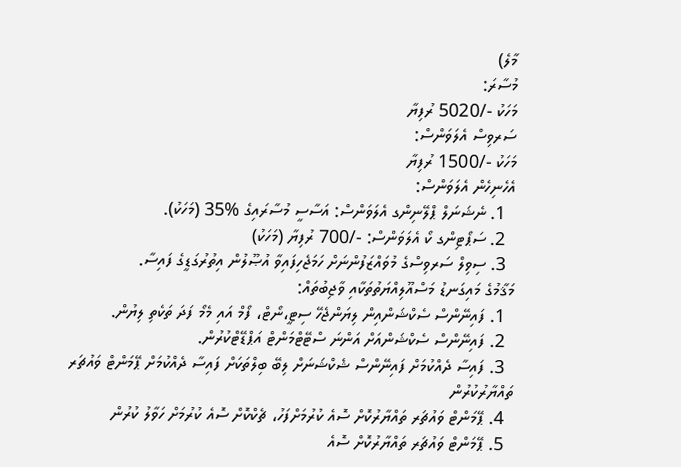މާލެ)
މުސާރަ:
މަހަކު -/5020 ރުފިޔާ
ސަރވިސް އެލަވަންސް:
މަހަކު -/1500 ރުފިޔާ
އެހެނިހެން އެލަވަންސް:
  1. ނެޝަނަލް ޕްލޭނިންގ އެލަވަންސް: އަސާސީ މުސާރައިގެ %35 (މަހަކު).
  2. ސަޕޯޓިންގ ކޯ އެލަވަންސް: -/700 ރުފިޔާ (މަހަކު)
  3. ސިވިލް ސަރވިސްގެ މުވައްޒަފުންނަށް ހަމަޖެހިފައިވާ އުޞޫލުން އިތުރުގަޑީގެ ފައިސާ.
މަޤާމުގެ މައިގަނޑު މަސްއޫލިއްޔަތުތަކާއި ވާޖިބުތައް:
  1. ފައިނޭންސް ސެކްޝަންއިން ލިޔަންޖެހޭ ސިޓީ،ނޯޓް، ފޯމް އައި މެމޯ ފަދަ ތަކެތި ލިޔުން.
  2. ފައިނޭންސް ސެކްޝަންއަށް އަންނަ ސްޓޭޓްމަންޓް އަޕްޑޭޓްކުރުން.
  3. ފައިސާ ދެއްކުމަށް ފައިނޭންސް ޝެކްޝަނަށް ލިބޭ ބިލްތަކަށް ފައިސާ ދެއްކުމަށް ޕޭމަންޓް ވައުޗަރ ތައްޔާރުކުރުން
  4. ޕޭމަންޓް ވައުޗަރ ތައްޔާރުކޮށް ސޮއެ ކުރުމަށްފަހު، ޗެކްކޮށް ސޮއެ ކުރުމަށް ހަވާލު ކުރުން
  5. ޕޭމަންޓް ވައުޗަރ ތައްޔާރުކޮށް ސޮއެ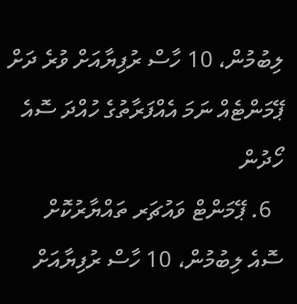ލިބުމުން، 10 ހާސް ރުފިޔާއަށް ވުރެ ދަށް ޕޭމަންޓެއް ނަމަ އެއްފަރާތުގެ ހުއްދަ ސޮއެ ހޯދުން
  6. ޕޭމަންޓް ވައުޗަރ ތައްޔާރުކޮށް ސޮއެ ލިބުމުން، 10 ހާސް ރުފިޔާއަށް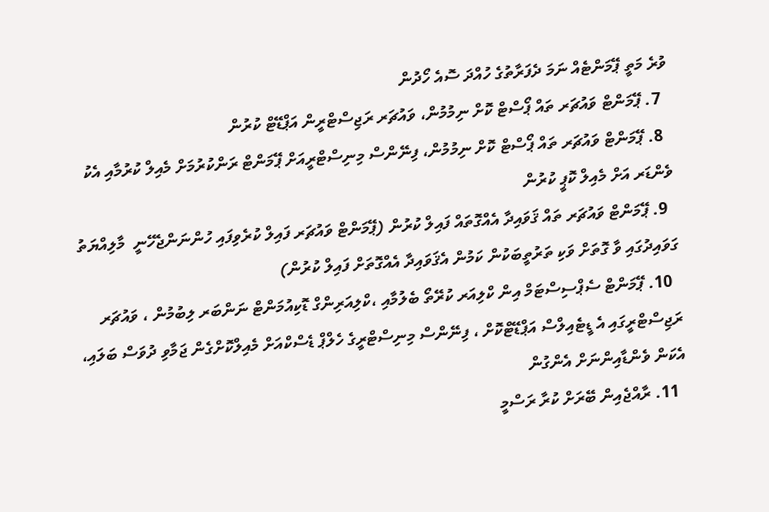ވުރެ މަތީ ޕޭމަންޓެއް ނަމަ ދެފަރާތުގެ ހުއްދަ ސޮއެ ހޯދުން
  7. ޕޭމަންޓް ވައުޗަރ ތައް ޕޯސްޓް ކޮށް ނިމުމުން، ވައުޗަރ ރަޖިސްޓްރީން އަޕްޑޭޓް ކުރުން
  8. ޕޭމަންޓް ވައުޗަރ ތައް ޕޯސްޓް ކޮށް ނިމުމުން، ފިނޭންސް މިނިސްޓްރީއަށް ޕޭމަންޓް ރަންކުރުމަށް މެއިލް ކުރުމާއި އެކު ވެންޑަރ އަށް މެއިލް ކޮޕީ ކުރުން
  9. ޕޭމަންޓް ވައުޗަރ ތައް ޤަވައިދާ އެއްގޮތައް ފައިލް ކުރުން (ޕޭމަންޓް ވައުޗަރ ފައިލް ކުރެވިފައި ހުންނަންޖެހޭނީ  މާލިއްޔަތު ގަވައިދުގައި ވާ ގޮތަށް ވަކި ތަރުތީބަކުން ކަމުން އެޤަވައިދާ އެއްގޮތަށް ފައިލް ކުރުން)
  10. ޕޭމަންޓް ސެޕްސިސްޓަމް އިން ކްލިއަރ ކުރޭތޯ ބެލުމާއި ،ކްލިއަރިންގް ޑޮކިއުމަންޓް ނަންބަރ ލިބުމުން ، ވައުޗަރ ރަޖިސްޓްރީގައި އެ ޑީޓެއިލްސް އަޕްޑޭޓްކޮށް ، ފިނޭންސް މިނިސްޓްރީގެ ހެލްޕް ޑެސްކްއަށް މެއިލްކޮށްގެން ޖަމާވި ދުވަސް ބަލައި، އެކަން ވެންޑާއިންނަށް އެންގުން
  11. ރާއްޖެއިން ބޭރަށް ކުރާ ރަސްމީ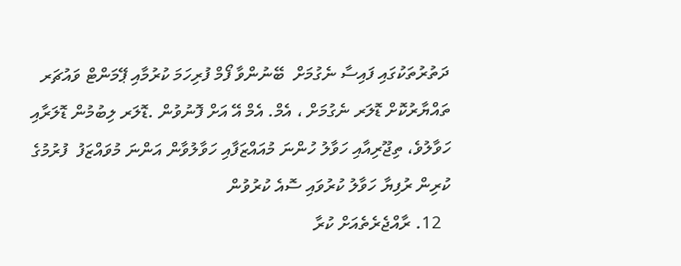ދަތުރުތަކުގައި ފައިސާ ނެގުމަށް  ބޭނުންވާ ފޯމް ފުރިހަމަ ކުރުމާއި ޕޭމަންޓް ވައުޗަރ ތައްޔާރުކޮށް ޑޮލަރ ނެގުމަށް ، އެމް. އެމް އޭ އަށް ފޮނުވުން .ޑޮލަރ ލިބުމުން ޑޮލަރާއި ހަވާލުވެ، ތިޖޫރިއާއި ހަވާލު ހުންނަ މުއައްޒަފާއި ހަވާލުވާން އަންނަ މުވައްޒަފު  ފުރުމުގެ ކުރިން ރުފިޔާ ހަވާލު ކުރުވައި ސޮއެ ކުރުވުން
  12. ރާއްޖެރެތެއަށް ކުރާ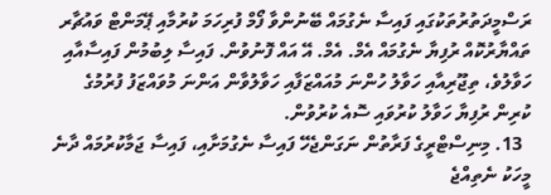ރަސްމީދަތުރުތަކުގައި ފައިސާ ނެގުމައް ބޭނުންވާ ފޯމް ފުރިހަމަ ކުރުމާއި ޕޭމަންޓް ވައުޗާރ ތައްޔާރުކޮއް ރުފިޔާ ނެގުމައް އެމް. އެމް. އޭ އައް ފޮނުވުން. ފައިސާ ލިބުމުން ފައިސާއާއި ހަވާލުވެ، ތިޖޫރިއާއި ހަވާލު ހުންނަ މުއައްޒަފާއި ހަވާލުވާން އަންނަ މުވައްޒަފު ފުރުމުގެ ކުރިން ރުފިޔާ ހަވާލު ކުރުވައި ސޮއެ ކުރުވުން.
  13. މިނިސްޓްރީގެ ފަރާތުން ނަގަންޖެހޭ ފައިސާ ނެގުމަށާއި، ފައިސާ ޖަމާކުރުމައް ދާނެ މީހަކު ނެތިއްޖެ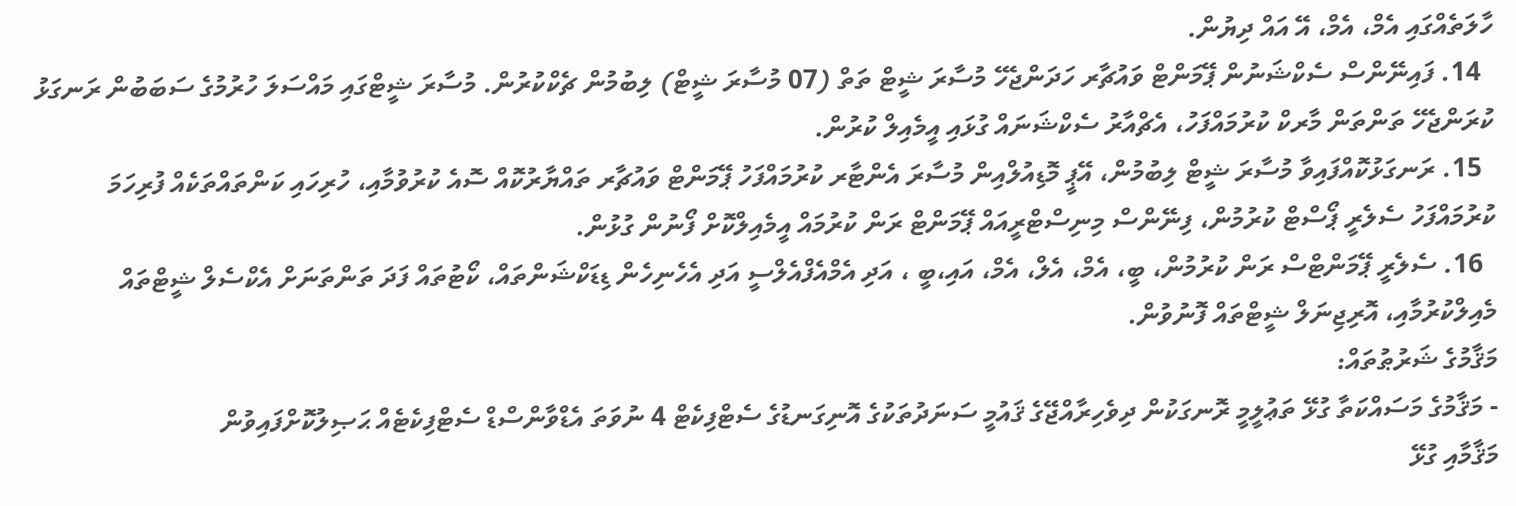ހާލަތެއްގައި އެމް، އެމް، އޭ އައް ދިޔުން.
  14. ފައިނޭންސް ސެކްޝަނުން ޕޭމަންޓް ވައުޗާރ ހަދަންޖެހޭ މުސާރަ ޝީޓް ތަތް (07 މުސާރަ ޝީޓް) ލިބުމުން ޗެކްކުރުން. މުސާރަ ޝީޓްގައި މައްސަލަ ހުރުމުގެ ސަބަބުން ރަނގަޅު ކުރަންޖެހޭ ތަންތަން މާރކް ކުރުމައްފަހު، އެޗްއާރު ސެކްޝަނައް ގުޅައި އީމެއިލް ކުރުން.
  15. ރަނގަޅުކޮއްފައިވާ މުސާރަ ޝީޓް ލިބުމުން، އޭޕީ މޮޑިއުލްއިން މުސާރަ އެންޓާރ ކުރުމައްފަހު ޕޭމަންޓް ވައުޗާރ ތައްޔާރުކޮއް ސޮއެ ކުރުވުމާއި، ހުރިހައި ކަންތައްތަކެއް ފުރިހަމަ ކުރުމައްފަހު ސެލެރީ ޕޯސްޓް ކުރުމުން، ފިނޭންސް މިނިސްޓްރީއައް ޕޭމަންޓް ރަން ކުރުމައް އީމެއިލްކޮށް ފޯނުން ގުޅުން.
  16. ސެލެރީ ޕޭމަންޓްސް ރަން ކުރުމުން، ބީ، އެމް، އެލް، އެމް، އައި،ބީ ، އަދި އެމްއެފްއެލްސީ އަދި އެހެނިހެން ޑިޑަކްޝަންތައް، ކޯޓުތައް ފަދަ ތަންތަނަށް އެކްސެލް ޝީޓްތައް މެއިލްކުރުމާއި، އޮރިޖިނަލް ޝީޓްތައް ފޮނުވުން.
މަޤާމުގެ ޝަރުޠުތައް:
- މަޤާމުގެ މަސައްކަތާ ގުޅޭ ތަޢުލީމީ ރޮނގަކުން ދިވެހިރާއްޖޭގެ ޤައުމީ ސަނަދުތަކުގެ އޮނިގަނޑުގެ ސެޓްފިކެޓް 4 ނުވަތަ އެޑްވާންސްޑް ސެޓްފިކެޓެއް ޙަޞިލުކޮށްފައިވުން
މަޤާމާއި ގުޅޭ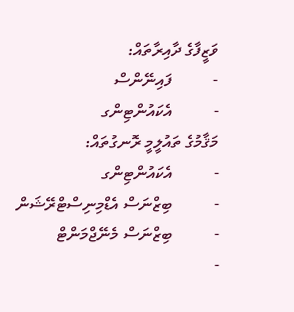ވަޒީފާގެ ދާއިރާތައް:
-          ފައިނޭންސް
-          އެކައުންޓިންގ
މަޤާމުގެ ތައުލީމީ ރޮނގުތައް:
-          އެކައުންޓިންގ
-          ބިޒްނަސް އެޑްމިނިސްޓްރޭޝަން
-          ބިޒްނަސް މެނޭޖްމަންޓް
-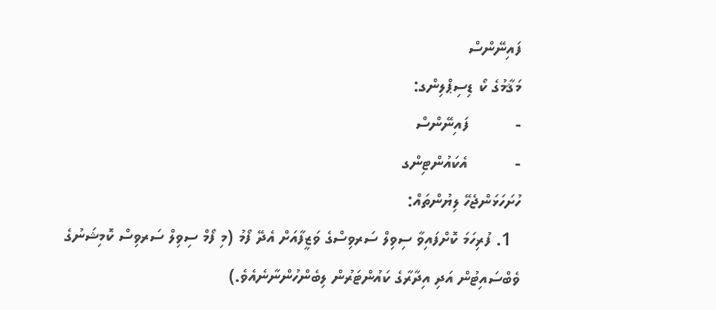ފައިނޭންސް
މަޤާމުގެ ކޯ ޑިސިޕްލިންގ:
-          ފައިނޭންސް
-          އެކައުންޓިންގ
ހުށަހަޅަންޖެހޭ ލިޔުންތައް:
  1. ފުރިހަމަ ކޮށްފައިވާ ސިވިލް ސަރވިސްގެ ވަޒީފާއަށް އެދޭ ފޯމު (މި ފޯމް ސިވިލް ސަރވިސް ކޮމިޝަނުގެ ވެބްސައިޓުން އަދި އިދާރާގެ ކައުންޓަރުން ލިބެންހުންނާނެއެވެ.)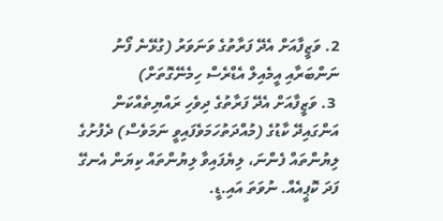2. ވަޒީފާއަށް އެދޭ ފަރާތުގެ ވަނަވަރު (ގުޅޭނެ ފޯނު ނަންބަރާއި އީމެއިލް އެޑްރެސް ހިމެނޭގޮތަށް)
 3. ވަޒީފާއަށް އެދޭ ފަރާތުގެ ދިވެހި ރައްޔިތެއްކަން އަންގައިދޭ ކާޑުގެ (މުއްދަތުހަމަވެފައިވީ ނަމަވެސް) ދެފުށުގެ ލިޔުންތައް ފެންނަ، ލިޔެފައިވާ ލިޔުންތައް ކިޔަން އެނގޭ ފަދަ ކޮޕީއެއް. ނުވަތަ އައި.ޑީ.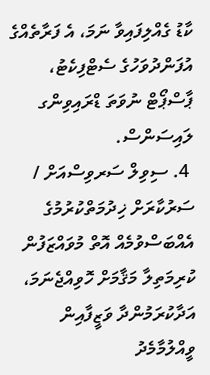ކާޑު ގެއްލިފައިވާ ނަމަ، އެ ފަރާތެއްގެ އުފަންދުވަހުގެ ސެޓްފިކެޓު، ޕާސްޕޯޓް ނުވަތަ ޑްރައިވިންގ ލައިސަންސް.
 4. ސިވިލް ސަރވިސްއަށް / ސަރުކާރަށް ޚިދުމަތްކުރުމުގެ އެއްބަސްވުމެއް އޮތް މުވައްޒަފުން ކުރިމަތިލާ މަޤާމަށް ހޮވިއްޖެނަމަ، އަދާކުރަމުންދާ ވަޒީފާއިން ވީއްލުމާމެދު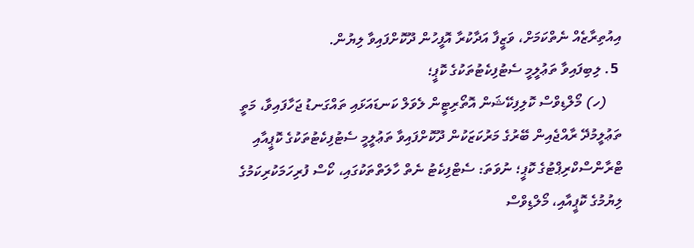އިއުތިރާޒެއް ނެތްކަމަށް، ވަޒީފާ އަދާކުރާ އޮފީހުން ދޫކޮށްފައިވާ ލިޔުން.
 5. ލިބިފައިވާ ތަޢުލީމީ ސެޓުފިކެޓުތަކުގެ ކޮޕީ؛
    (ހ) މޯލްޑިވްސް ކޮލިފިކޭޝަން އޮތޯރިޓީން ލެވަލް ކަނޑައަޅައި ތައްގަނޑު ޖަހާފައިވާ، މަތީ ތަޢުލީމުދޭ ރާއްޖެއިން ބޭރުގެ މަރުކަޒަކުން ދޫކޮށްފައިވާ ތަޢުލީމީ ސެޓުފިކެޓުތަކުގެ ކޮޕީއާއި ޓްރާންސްކްރިޕްޓުގެ ކޮޕީ؛ ނުވަތަ: ސެޓްފިކެޓު ނެތް ހާލަތްތަކުގައި، ކޯސް ފުރިހަމަކުރިކަމުގެ ލިޔުމުގެ ކޮޕީއާއި، މޯލްޑިވްސް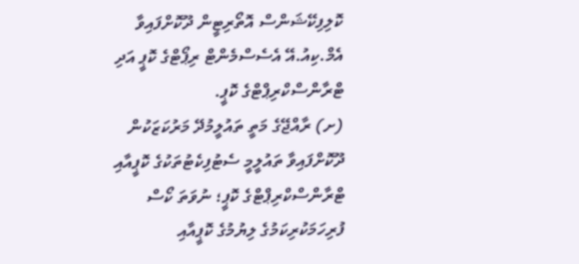ކޮލިފިކޭޝަންސް އޮތޯރިޓީން ދޫކޮށްފައިވާ އެމް.ކިއު.އޭ އެސެސްމެންޓް ރިޕޯޓްގެ ކޮޕީ އަދި ޓްރާންސްކްރިޕްޓްގެ ކޮޕީ.
(ށ) ރާއްޖޭގެ މަތީ ތައުލީމުދޭ މަރުކަޒަކުން ދޫކޮށްފައިވާ ތައުލީމީ ސެޓުފިކެޓުތަކުގެ ކޮޕީއާއި ޓްރާންސްކްރިޕްޓްގެ ކޮޕީ؛ ނުވަތަ ކޯސް ފުރިހަމަކުރިކަމުގެ ލިޔުމުގެ ކޮޕީއާއި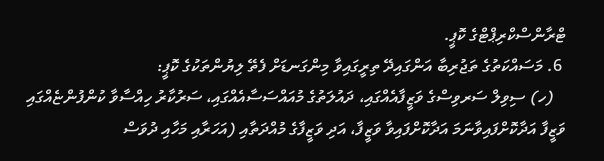ޓްރާންސްކްރިޕްޓްގެ ކޮޕީ.
 6. މަސައްކަތުގެ ތަޖުރިބާ އަންގައިދޭ ތިރީގައިވާ މިންގަނޑަށް ފެތޭ ލިޔުންތަކުގެ ކޮޕީ:
   (ހ) ސިވިލް ސަރވިސްގެ ވަޒީފާއެއްގައި، ދައުލަތުގެ މުއައްސަސާއެއްގައި، ސަރުކާރު ހިއްސާވާ ކުންފުންޏެއްގައި ވަޒީފާ އަދާކޮށްފައިވާނަމަ އަދާކޮށްފައިވާ ވަޒީފާ، އަދި ވަޒީފާގެ މުއްދަތާއި (އަހަރާއި މަހާއި ދުވަސް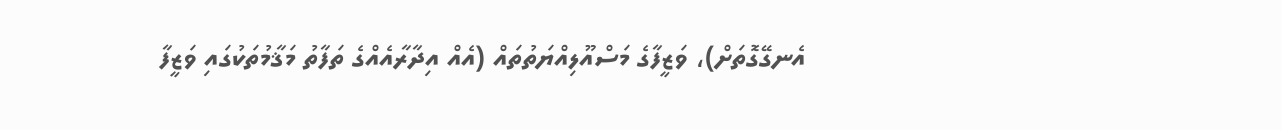އެނގޭގޮތަށް)، ވަޒީފާގެ މަސްއޫލިއްޔަތުތައް (އެއް އިދާރާއެއްގެ ތަފާތު މަޤާމުތަކުގައި ވަޒީފާ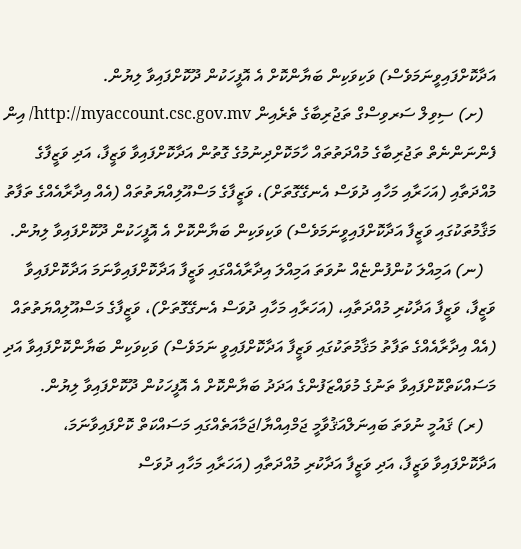އަދާކޮށްފައިވީނަމަވެސް) ވަކިވަކިން ބަޔާންކޮށް އެ އޮފީހަކުން ދޫކޮށްފައިވާ ލިޔުން.
   (ށ) ސިވިލް ސަރވިސްގް ތަޖުރިބާގެ ތެރެއިން http://myaccount.csc.gov.mv/ އިން ފެންނަންނެތް ތަޖުރިބާގެ މުއްދަތުތައް ހާމަކޮށްދިނުމުގެ ގޮތުން އަދާކޮށްފައިވާ ވަޒީފާ، އަދި ވަޒީފާގެ މުއްދަތާއި (އަހަރާއި މަހާއި ދުވަސް އެނގޭގޮތަށް)، ވަޒީފާގެ މަސްއޫލިއްޔަތުތައް (އެއް އިދާރާއެއްގެ ތަފާތު މަޤާމުތަކުގައި ވަޒީފާ އަދާކޮށްފައިވީނަމަވެސް) ވަކިވަކިން ބަޔާންކޮށް އެ އޮފީހަކުން ދޫކޮށްފައިވާ ލިޔުން.
   (ނ) އަމިއްލަ ކުންފުންޏެއް ނުވަތަ އަމިއްލަ އިދާރާއެއްގައި ވަޒީފާ އަދާކޮށްފައިވާނަމަ އަދާކޮށްފައިވާ ވަޒީފާ، ވަޒީފާ އަދާކުރި މުއްދަތާއި، (އަހަރާއި މަހާއި ދުވަސް އެނގޭގޮތަށް)، ވަޒީފާގެ މަސްއޫލިއްޔަތުތައް (އެއް އިދާރާއެއްގެ ތަފާތު މަޤާމުތަކުގައި ވަޒީފާ އަދާކޮށްފައިވީ ނަމަވެސް) ވަކިވަކިން ބަޔާންކޮށްފައިވާ އަދި މަސައްކަތްކޮށްފައިވާ ތަނުގެ މުވައްޒަފުންގެ އަދަދު ބަޔާންކޮށް އެ އޮފީހަކުން ދޫކޮށްފައިވާ ލިޔުން.
   (ރ) ޤައުމީ ނުވަތަ ބައިނަލްއަޤުވާމީ ޖަމްއިއްޔާ/ޖަމާއަތެއްގައި މަސައްކަތް ކޮށްފައިވާނަމަ، އަދާކޮށްފައިވާ ވަޒީފާ، އަދި ވަޒީފާ އަދާކުރި މުއްދަތާއި (އަހަރާއި މަހާއި ދުވަސް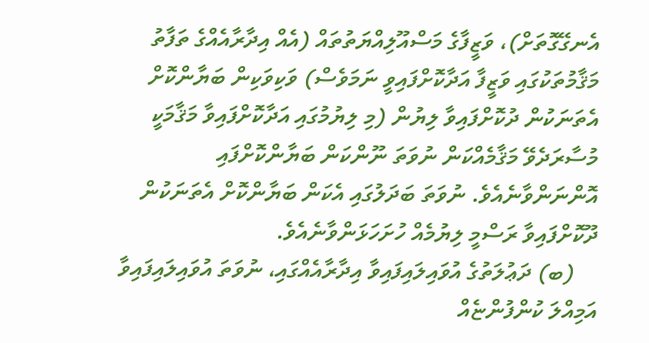އެނގޭގޮތަށް)، ވަޒީފާގެ މަސްއޫލިއްޔަތުތައް (އެއް އިދާރާއެއްގެ ތަފާތު މަޤާމުތަކުގައި ވަޒީފާ އަދާކޮށްފައިވީ ނަމަވެސް) ވަކިވަކިން ބަޔާންކޮށް އެތަނަކުން ދުކޮށްފައިވާ ލިޔުން (މި ލިޔުމުގައި އަދާކޮށްފައިވާ މަޤާމަކީ މުސާރަދެވޭ މަޤާމެއްކަން ނުވަތަ ނޫންކަން ބަޔާންކޮށްފައި އޮންނަންވާނެއެވެ. ނުވަތަ ބަދަލުގައި އެކަން ބަޔާންކޮށް އެތަނަކުން ދޫކޮށްފައިވާ ރަސްމީ ލިޔުމެއް ހުށަހަޅަންވާނެއެވެ.
    (ބ) ދަޢުލަތުގެ އުވައިލައިފައިވާ އިދާރާއެއްގައި، ނުވަތަ އުވައިލައިފައިވާ އަމިއްލަ ކުންފުންޏެއް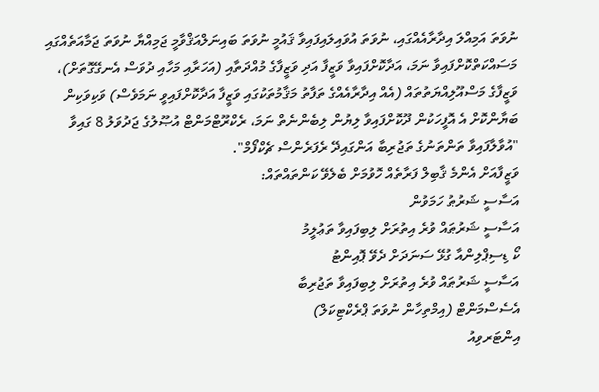ނުވަތަ އަމިއްލަ އިދާރާއެއްގައި، ނުވަތަ އުވައިލައިފައިވާ ޤައުމީ ނުވަތަ ބައިނަލްއަޤްވާމީ ޖަމިއްޔާ ނުވަތަ ޖަމާއަތެއްގައި މަސައްކަތްކޮށްފައިވާ ނަމަ، އަދާކޮށްފައިވާ ވަޒީފާ އަދި ވަޒީފާގެ މުއްދަތާއި (އަހަރާއި މަހާއި ދުވަސް އެނގޭގޮތަށް)، ވަޒީފާގެ މަސްއޫލިއްޔަތުތައް (އެއް އިދާރާއެއްގެ ތަފާތު މަޤާމުތަކުގައި ވަޒީފާ އަދާކޮށްފައިވީ ނަމަވެސް) ވަކިވަކިން ބަޔާންކޮށް އެ އޮފީހަކުން ދޫކޮށްފައިވާ ލިޔުން ލިބެންނެތް ނަމަ، ރެކްރޫޓްމަންޓް އުޞޫލުގެ ޖަދުވަލު 8 ގައިވާ "އުވާލާފައިވާ ތަންތަނުގެ ތަޖުރިބާ އަންގައިދޭ ރެފަރެންސް ޗެކްފޯމް".
ވަޒީފާއަށް އެންމެ ޤާބިލް ފަރާތެއް ހޮވުމަށް ބެލެވޭ ކަންތައްތައް:
އަސާސީ ޝަރުޠު ހަމަވުން
އަސާސީ ޝަރުޠައް ވުރެ އިތުރަށް ލިބިފައިވާ ތަޢުލީމު
ކޯ ޑިސިޕްލިންއާ ގުޅޭ ސަނަދަށް ދެވޭ ޕޮއިންޓު
އަސާސީ ޝަރުޠައް ވުރެ އިތުރަށް ލިބިފައިވާ ތަޖުރިބާ
އެސެސްމަންޓް (އިމްތިހާން ނުވަތަ ޕްރެކްޓިކަލް)
އިންޓަރވިއު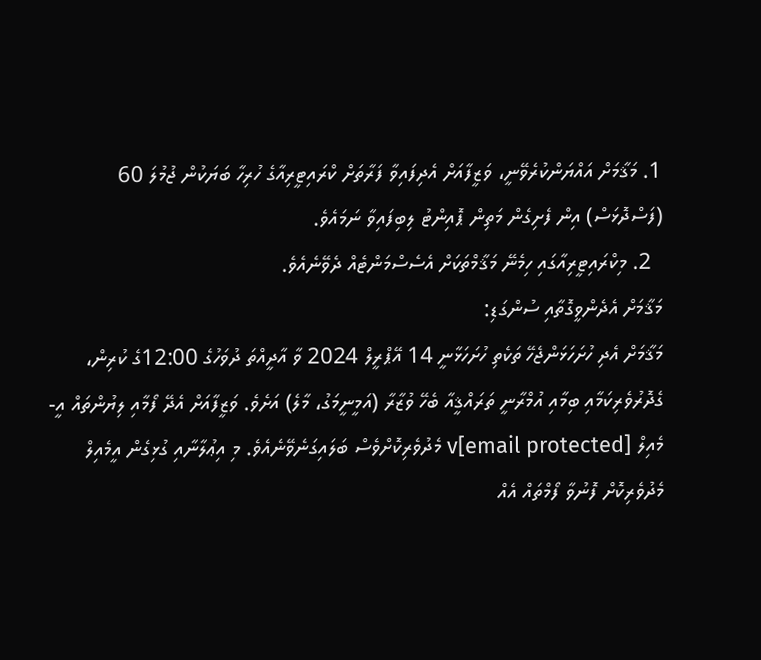1. މަޤާމަށް އައްޔަންކުރެވޭނީ، ވަޒީފާއަށް އެދިފައިވާ ފަރާތަށް ކްރައިޓީރިއާގެ ހުރިހާ ބަޔަކުން ޖުމުލަ 60 (ފަސްދޮޅަސް) އިން ފެށިގެން މަތިން ޕޮއިންޓު ލިބިފައިވާ ނަމައެވެ.
  2. މިކްރައިޓީރިއާގައި ހިމެނޭ މަޤާމްތަކަށް އެސެސްމަންޓެއް ދެވޭނެއެވެ.
މަޤާމަށް އެދެންވީގޮތާއި ސުންގަޑި:
މަޤާމަށް އެދި ހުށަހަޅަންޖެހޭ ތަކެތި ހުށަހަޅާނީ 14 އޭޕްރީލް 2024 ވާ އާދީއްތަ ދުވަހުގެ 12:00ގެ ކުރިން، ގެދޮރުވެރިކަމާއި ބިމާއި އުމްރާނީ ތަރައްޤީއާ ބެހޭ ވުޒާރާ (އަމީނީމަގު، މާލެ) އަށެވެ. ވަޒީފާއަށް އެދޭ ފޯމާއި ލިޔުންތައް އީ-މެއިލް [email protected]v މެދުވެރިކޮށްވެސް ބަލައިގަނެވޭނެއެވެ. މި އިޢުލާނާއި ގުޅިގެން އީމެއިލް މެދުވެރިކޮށް ފޮނުވާ ފޯމްތައް އެއް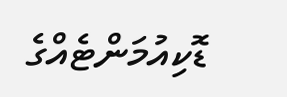ޑޮކިއުމަންޓެއްގެ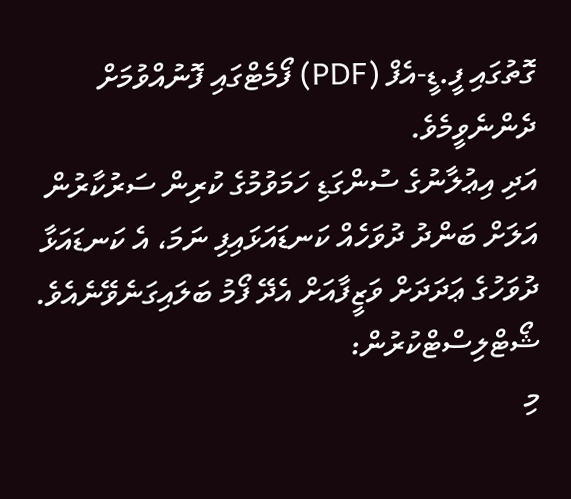ގޮތުގައި ފީ.ޑީ-އެފް (PDF) ފޯމެޓްގައި ފޮނުއްވުމަށް ދެންނެވީމެވެ.
އަދި އިޢުލާނުގެ ސުންގަޑި ހަމަވުމުގެ ކުރިން ސަރުކާރުން އަލަށް ބަންދު ދުވަހެއް ކަނޑައަޅައިފި ނަމަ، އެ ކަނޑައަޅާ ދުވަހުގެ ޢަދަދަށް ވަޒީފާއަށް އެދޭ ފޯމު ބަލައިގަނެވޭނެއެވެ.
ޝޯޓްލިސްޓްކުރުން:
މި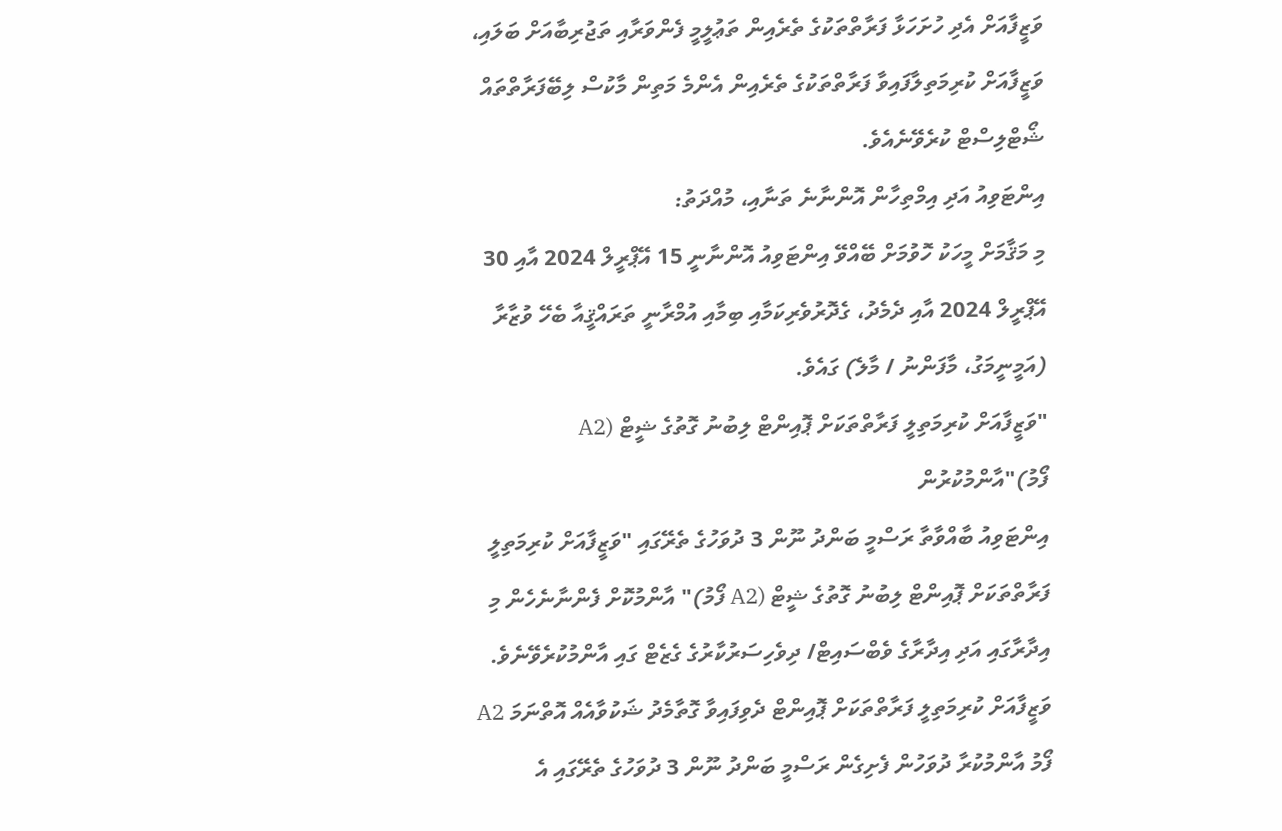ވަޒީފާއަށް އެދި ހުށަހަޅާ ފަރާތްތަކުގެ ތެރެއިން ތަޢުލީމީ ފެންވަރާއި ތަޖުރިބާއަށް ބަލައި، ވަޒީފާއަށް ކުރިމަތިލާފައިވާ ފަރާތްތަކުގެ ތެރެއިން އެންމެ މަތިން މާކުސް ލިބޭފަރާތްތައް ޝޯޓްލިސްޓް ކުރެވޭނެއެވެ.
އިންޓަވިއު އަދި އިމްތިހާން އޮންނާނެ ތަނާއި، މުއްދަތު:
މި މަޤާމަށް މީހަކު ހޮވުމަށް ބޭއްވޭ އިންޓަވިއު އޮންނާނީ 15 އޭޕްރީލް 2024 އާއި 30 އޭޕްރީލް 2024 އާއި ދެމެދު، ގެދޮރުވެރިކަމާއި ބިމާއި އުމްރާނީ ތަރައްޤީއާ ބެހޭ ވުޒާރާ (އަމީނީމަގު، މާފަންނު / މާލެ) ގައެވެ.
"ވަޒީފާއަށް ކުރިމަތިލީ ފަރާތްތަކަށް ޕޮއިންޓް ލިބުނު ގޮތުގެ ޝީޓް (A2 ފޯމު)"އާންމުކުރުން
އިންޓަވިއު ބާއްވާތާ ރަސްމީ ބަންދު ނޫން 3 ދުވަހުގެ ތެރޭގައި "ވަޒީފާއަށް ކުރިމަތިލީ ފަރާތްތަކަށް ޕޮއިންޓް ލިބުނު ގޮތުގެ ޝީޓް (A2 ފޯމު)" އާންމުކޮށް ފެންނާނެހެން މި އިދާރާގައި އަދި އިދާރާގެ ވެބްސައިޓް/ ދިވެހިސަރުކާރުގެ ގެޒެޓް ގައި އާންމުކުރެވޭނެވެ. ވަޒީފާއަށް ކުރިމަތިލީ ފަރާތްތަކަށް ޕޮއިންޓް ދެވިފައިވާ ގޮތާމެދު ޝަކުވާއެއް އޮތްނަމަ A2 ފޯމު އާންމުކުރާ ދުވަހުން ފެށިގެން ރަސްމީ ބަންދު ނޫން 3 ދުވަހުގެ ތެރޭގައި އެ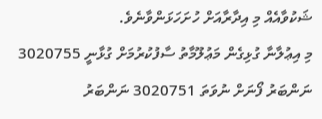ޝަކުވާއެއް މި އިދާރާއަށް ހުށަހަޅަންވާނެވެ.
މި އިޢުލާނާ ގުޅިގެން މަޢުލޫމާތު ސާފުކުރުމަށް ގުޅާނީ 3020755 ނަންބަރު ފޯނަށް ނުވަތަ 3020751 ނަންބަރު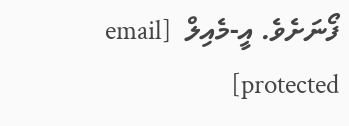ފޯނަށެވެ. އީ-މެއިލް  [email protected]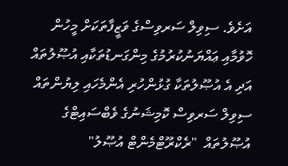އަށެވެ. ސިވިލް ސަރވިސްގެ ވަޒީފާތަކަށް މީހުން ހޮވުމާއި ޢައްޔަނުކުރުމުގެ މިންގަނޑުތަކާއި އުޞޫލުތައް އަދި އެ އުޞޫލުތަކާ ގުޅުންހުރި އެންމެހައި ލިޔުންތައް ސިވިލް ސަރވިސް ކޮމިޝަނުގެ ވެބްސައިޓްގެ އުޞޫލުތައް  "ރެކްރޫޓްމެންޓް އުޞޫލު"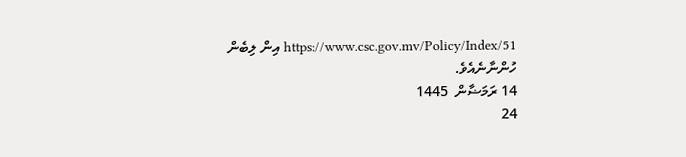https://www.csc.gov.mv/Policy/Index/51 އިން ލިބެން ހުންނާނެއެވެ.
14 ރަމަޟާން  1445
24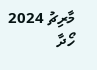މާރިޗު 2024
ހޯދާ